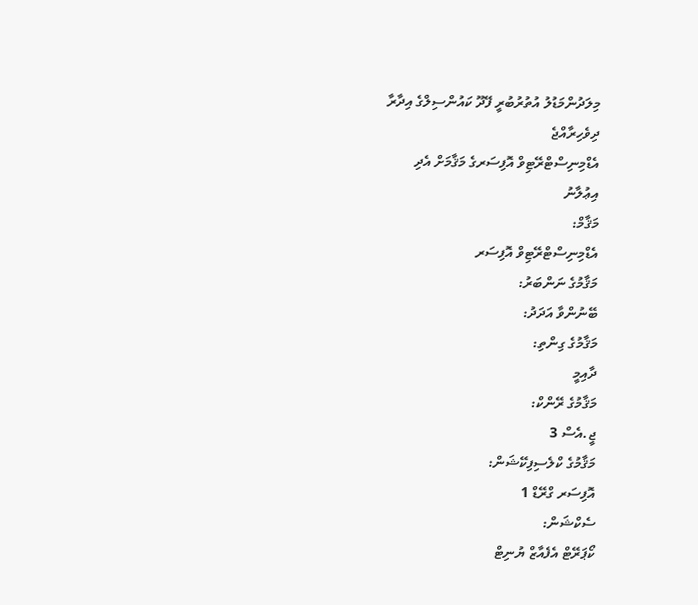މިލަދުންމަޑުލު އުތުރުބުރީ ފޭދޫ ކައުންސިލްގެ އިދާރާ
ދިވެހިރާއްޖެ
އެޑްމިނިސްޓްރޭޓިވް އޮފިސަރގެ މަޤާމަށް އެދި
އިޢުލާނު
މަޤާމް:
އެޑްމިނިސްޓްރޭޓިވް އޮފިސަރ
މަޤާމުގެ ނަންބަރު:
ބޭނުންވާ އަދަދު:
މަޤާމުގެ ގިންތި:
ދާއިމީ
މަޤާމުގެ ރޭންކް:
ޖީ.އެސް 3
މަޤާމުގެ ކްލެސިފިކޭޝަން:
އޮފިސަރ ގްރޭޑް 1
ސެކްޝަން:
ކޯޕަރޭޓް އެފެއާޒް ޔުނިޓް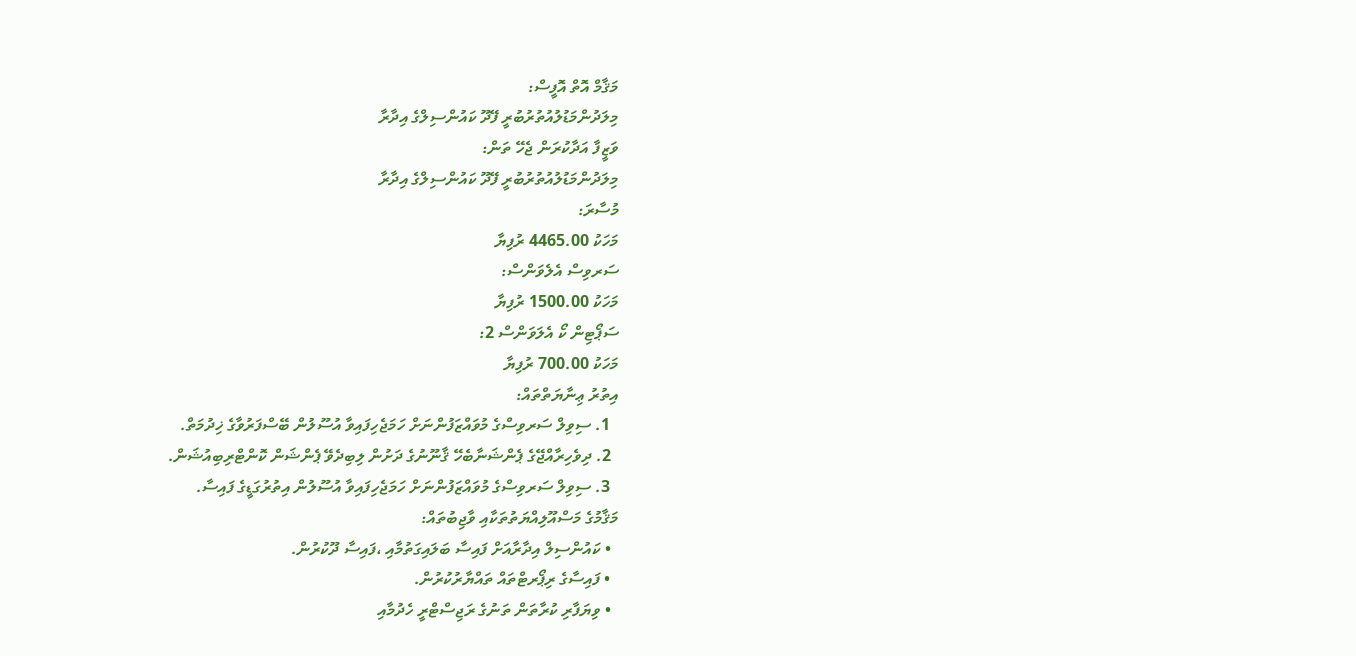މަޤާމް އޮތް އޮފީސް:
މިލަދުންމަޑުލުއުތުރުބުރީ ފޭދޫ ކައުންސިލްގެ އިދާރާ
ވަޒީފާ އަދާކުރަން ޖެހޭ ތަން:
މިލަދުންމަޑުލުއުތުރުބުރީ ފޭދޫ ކައުންސިލްގެ އިދާރާ
މުސާރަ:
މަހަކު 4465.00 ރުފިޔާ
ސަރވިސް އެލެވަންސް:
މަހަކު 1500.00 ރުފިޔާ
ސަޕޯޓިން ކޯ އެލަވަންސް 2:
މަހަކު 700.00 ރުފިޔާ
އިތުރު ޢިނާޔަތްތައް:
  1. ސިވިލް ސަރވިސްގެ މުވައްޒަފުންނަށް ހަމަޖެހިފައިވާ އުސޫލުން ބޭސްފަރުވާގެ ޚިދުމަތް.
  2. ދިވެހިރާއްޖޭގެ ޕެންޝަނާބެހޭ ޤާނޫނުގެ ދަށުން ލިބިދެވޭ ޕެންޝަން ކޮންޓްރިބިއުޝަން.
  3. ސިވިލް ސަރވިސްގެ މުވައްޒަފުންނަށް ހަމަޖެހިފައިވާ އުސޫލުން އިތުރުގަޑީގެ ފައިސާ.
މަޤާމުގެ މަސްއޫލިއްޔަތުތަކާއި ވާޖިބުތައް:
  • ކައުންސިލް އިދާރާއަށް ފައިސާ ބަލައިގަތުމާއި ،ފައިސާ ދޫކުރުން.
  • ފައިސާގެ ރިޕޯރޓްތައް ތައްޔާރުކުރުން.
  • ވިޔަފާރި ކުރާތަން ތަނުގެ ރަޖިސްޓްރީ ހެދުމާއި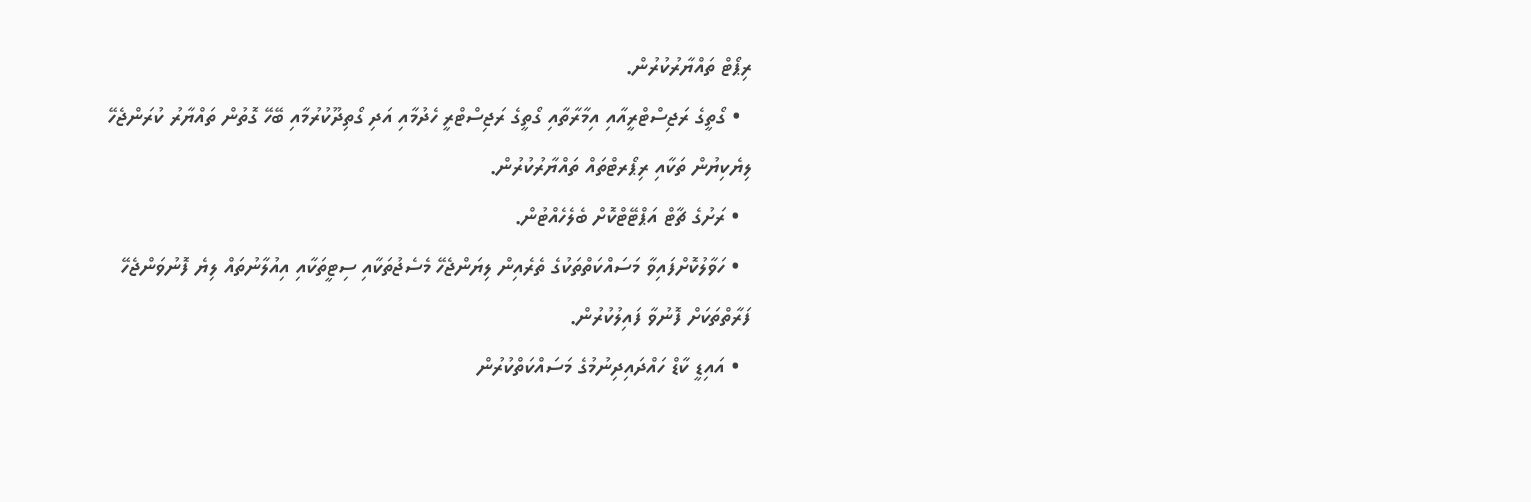ރިޕޯޓް ތައްޔާރުކުރުން.
  • ގޯތީގެ ރަޖިސްޓްރީއާއި އިމާރާތާއި ގޯތީގެ ރަޖިސްޓްރީ ހެދުމާއި އަދި ގޯތިދޫކުރުމާއި ބޭހޭ ގޮތުން ތައްޔާރު ކުރަންޖެހޭ ލިޔެކިޔުން ތަކާއި ރިޕޯރޓްތައް ތައްޔާރުކުރުން.
  • ރަށުގެ ޗާޓް އަޕްޓޭޓްކޮށް ބެލެހެއްޓުން.
  • ހަވާލުކޮށްފައިވާ މަސައްކަތްތަކުގެ ތެރެއިން ލިޔަންޖެހޭ މެސެޖުތަކާއި ސިޓީތަކާއި އިއުލާނުތައް ލިޔެ ފޮނުވަންޖެހޭ ފަރާތްތަކަށް ފޮނުވާ ފައިލުކުރުން.
  • އައިޑީ ކާޑް ހައްދައިދިނުމުގެ މަސައްކަތްކުރުން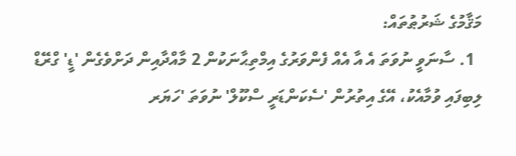މަޤާމުގެ ޝަރުޠުތައް:
  1. ސާނަވީ ނުވަތަ އެ އާ އެއް ފެންވަރުގެ އިމްތިޙާނަކުން 2 މާއްދާއިން ދަށްވެގެން 'ޑީ' ގްރޭޑް ލިބިފައި ވުމާއެކު، އޭގެ އިތުރުން 'ސެކަންޑަރީ ސްކޫލް' ނުވަތަ 'ހަޔަރ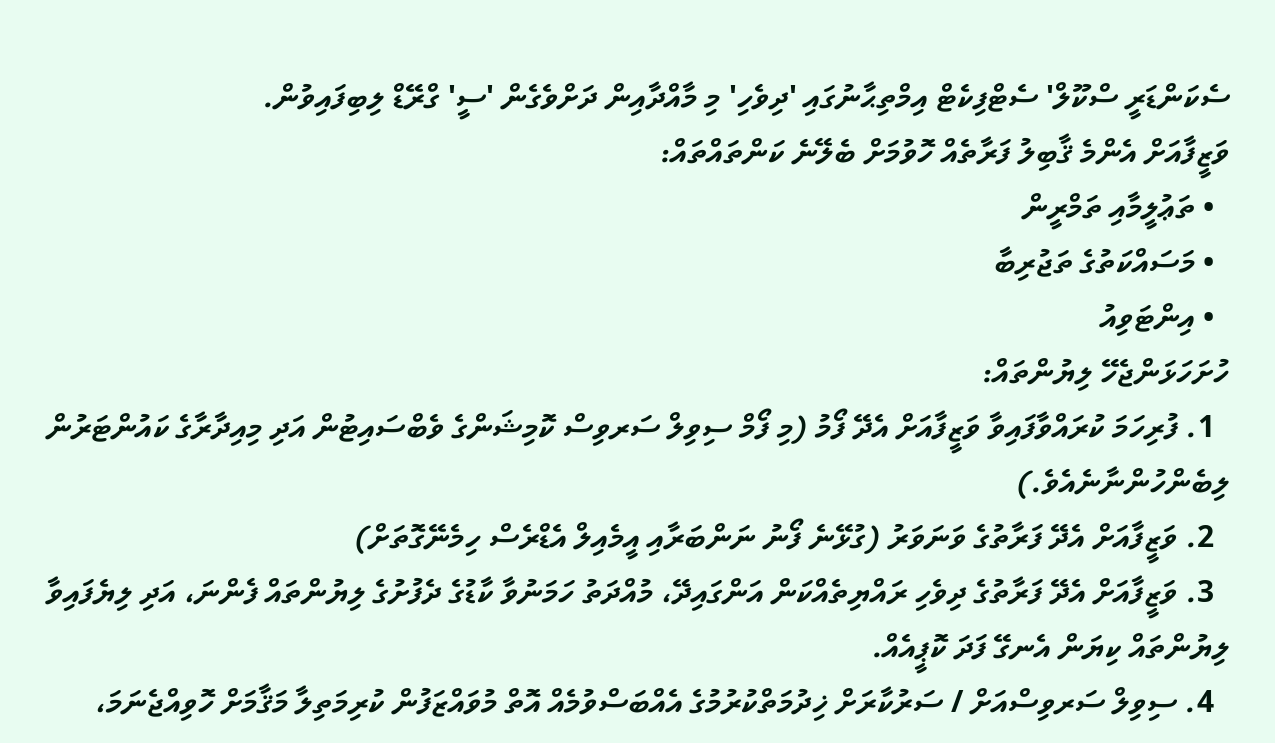ސެކަންޑަރީ ސްކޫލް' ސެޓްފިކެޓް އިމްތިޙާނުގައި 'ދިވެހި' މި މާއްދާއިން ދަށްވެގެން 'ސީ' ގްރޭޑް ލިބިފައިވުން.
ވަޒީފާއަށް އެންމެ ޤާބިލު ފަރާތެއް ހޮވުމަށް ބެލޭނެ ކަންތައްތައް:
  • ތަޢުލީމާއި ތަމްރީން
  • މަސައްކަތުގެ ތަޖުރިބާ
  • އިންޓަވިއު
ހުށަހަޅަންޖެހޭ ލިޔުންތައް:
  1. ފުރިހަމަ ކުރައްވާފައިވާ ވަޒީފާއަށް އެދޭ ފޯމު (މި ފޯމް ސިވިލް ސަރވިސް ކޮމިޝަންގެ ވެބްސައިޓުން އަދި މިއިދާރާގެ ކައުންޓަރުން ލިބެންހުންނާނެއެވެ.)
  2. ވަޒީފާއަށް އެދޭ ފަރާތުގެ ވަނަވަރު (ގުޅޭނެ ފޯނު ނަންބަރާއި އީމެއިލް އެޑްރެސް ހިމެނޭގޮތަށް)
  3. ވަޒީފާއަށް އެދޭ ފަރާތުގެ ދިވެހި ރައްޔިތެއްކަން އަންގައިދޭ، މުއްދަތު ހަމަނުވާ ކާޑުގެ ދެފުށުގެ ލިޔުންތައް ފެންނަ، އަދި ލިޔެފައިވާ ލިޔުންތައް ކިޔަން އެނގޭ ފަދަ ކޮޕީއެއް.
  4. ސިވިލް ސަރވިސްއަށް / ސަރުކާރަށް ޚިދުމަތްކުރުމުގެ އެއްބަސްވުމެއް އޮތް މުވައްޒަފުން ކުރިމަތިލާ މަޤާމަށް ހޮވިއްޖެނަމަ،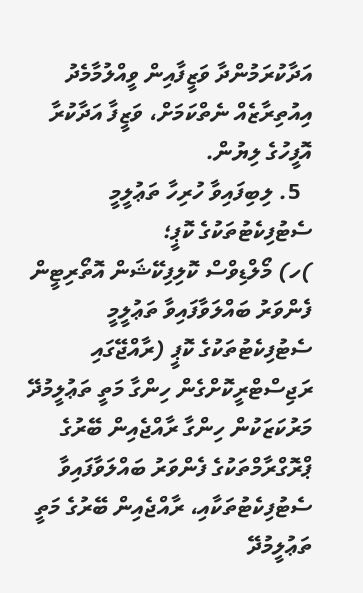އަދާކުރަމުންދާ ވަޒީފާއިން ވީއްލުމާމެދު އިއުތިރާޒެއް ނެތްކަމަށް، ވަޒީފާ އަދާކުރާ އޮފީހުގެ ލިޔުން.
  5. ލިބިފައިވާ ހުރިހާ ތަޢުލީމީ ސެޓުފިކެޓުތަކުގެ ކޮޕީ؛
)ހ) މޯލްޑިވްސް ކޮލިފިކޭޝަން އޮތޯރިޓީން ފެންވަރު ބައްލަވާފައިވާ ތަޢުލީމީ ސެޓުފިކެޓުތަކުގެ ކޮޕީ (ރާއްޖޭގައި ރަޖިސްޓްރީކޮށްގެން ހިންގާ މަތީ ތަޢުލީމުދޭ މަރުކަޒަކުން ހިންގާ ރާއްޖެއިން ބޭރުގެ ޕްރޮގްރާމްތަކުގެ ފެންވަރު ބައްލަވާފައިވާ ސެޓުފިކެޓުތަކާއި، ރާއްޖެއިން ބޭރުގެ މަތީ ތަޢުލީމުދޭ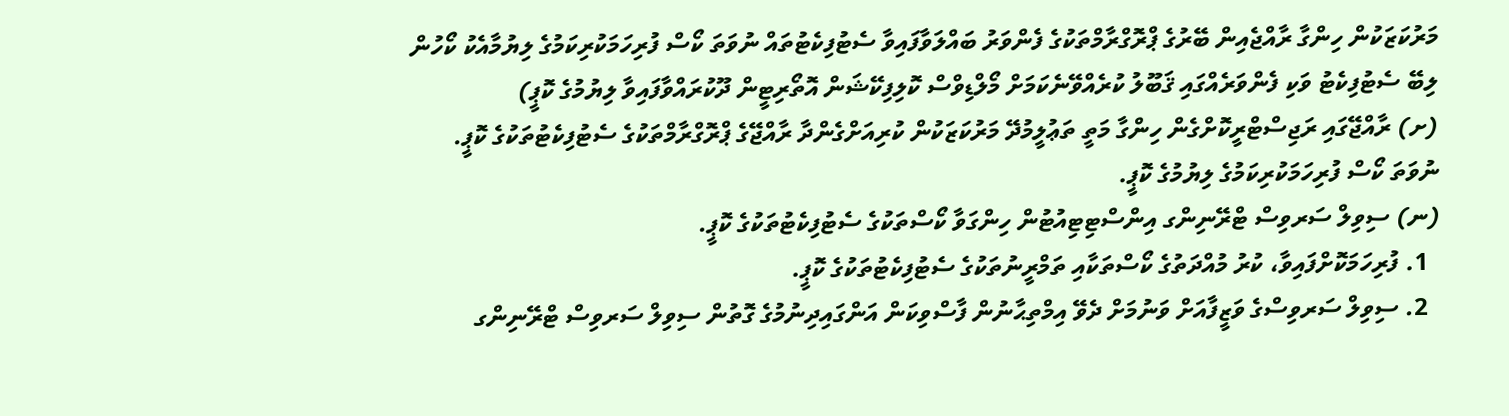މަރުކަޒަކުން ހިންގާ ރާއްޖެއިން ބޭރުގެ ޕްރޮގްރާމްތަކުގެ ފެންވަރު ބައްލަވާފައިވާ ސެޓުފިކެޓުތައް ނުވަތަ ކޯސް ފުރިހަމަކުރިކަމުގެ ލިޔުމާއެކު ކޯހުން ލިބޭ ސެޓުފިކެޓު ވަކި ފެންވަރެއްގައި ޤަބޫލު ކުރެއްވޭނެކަމަށް މޯލްޑިވްސް ކޮލިފިކޭޝަން އޮތޯރިޓީން ދޫކުރައްވާފައިވާ ލިޔުމުގެ ކޮޕީ)
(ށ) ރާއްޖޭގައި ރަޖިސްޓްރީކޮށްގެން ހިންގާ މަތީ ތަޢުލީމުދޭ މަރުކަޒަކުން ކުރިއަށްގެންދާ ރާއްޖޭގެ ޕްރޮގްރާމްތަކުގެ ސެޓުފިކެޓުތަކުގެ ކޮޕީ.  ނުވަތަ ކޯސް ފުރިހަމަކުރިކަމުގެ ލިޔުމުގެ ކޮޕީ.
(ނ) ސިވިލް ސަރވިސް ޓްރޭނިންގ އިންސްޓިޓިއުޓުން ހިންގަވާ ކޯސްތަކުގެ ސެޓުފިކެޓުތަކުގެ ކޮޕީ.
  1. ފުރިހަމަކޮށްފައިވާ، ކުރު މުއްދަތުގެ ކޯސްތަކާއި ތަމްރީނުތަކުގެ ސެޓުފިކެޓުތަކުގެ ކޮޕީ.
  2. ސިވިލް ސަރވިސްގެ ވަޒީފާއަށް ވަނުމަށް ދެވޭ އިމްތިޙާނުން ފާސްވިކަން އަންގައިދިނުމުގެ ގޮތުން ސިވިލް ސަރވިސް ޓްރޭނިންގ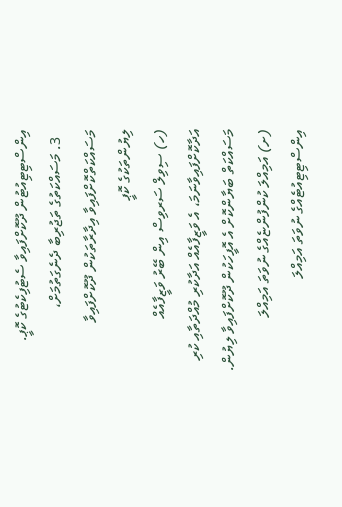އިންސްޓިޓިއުޓުން ދޫކޮށްފައިވާ ސެޓުފިކެޓުގެ ކޮޕީ.
  3. މަސައްކަތުގެ ތަޖުރިބާ ދެނެގަތުމަށް، މަސައްކަތްކޮށްފައިވާ އިދާރާތަކުން ދޫކޮށްފައިވާ ލިޔުންތަކުގެ ކޮޕީ
(ހ) ސިވިލް ސަރވިސް އިން ބޭރު ވަޒީފާއެއް އަދާކޮށްފައިވާނަމަ، އެ ވަޒީފާއެއް އަދާކުރި މުއްދަތާއި ކުރި މަސައްކަތް ބަޔާންކޮށް އެ އޮފީހަކުން ދޫކޮށްފައިވާ ލިޔުން.
(ށ) އަމިއްލަ ކުންފުންޏެއްގެ ނުވަތަ އަމިއްލަ އިންސްޓިޓިއުޓެއްގެ ނުވަތަ އަމިއްލަ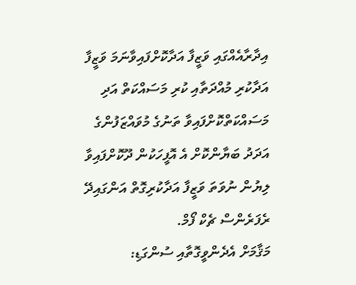އިދާރާއެއްގައި ވަޒީފާ އަދާކޮށްފައިވާނަމަ ވަޒީފާ އަދާކުރި މުއްދަތާއި ކުރި މަސައްކަތް އަދި މަސައްކަތްކޮށްފައިވާ ތަނުގެ މުވައްޒަފުންގެ އަދަދު ބަޔާންކޮށް އެ އޮފީހަކުން ދޫކޮށްފައިވާ ލިޔުން ނުވަތަ ވަޒީފާ އަދާކުރިގޮތް އަންގައިދޭ ރެފަރެންސް ޗެކް ފޯމް.
މަޤާމަށް އެދެންވީގޮތާއި ސުންގަޑި: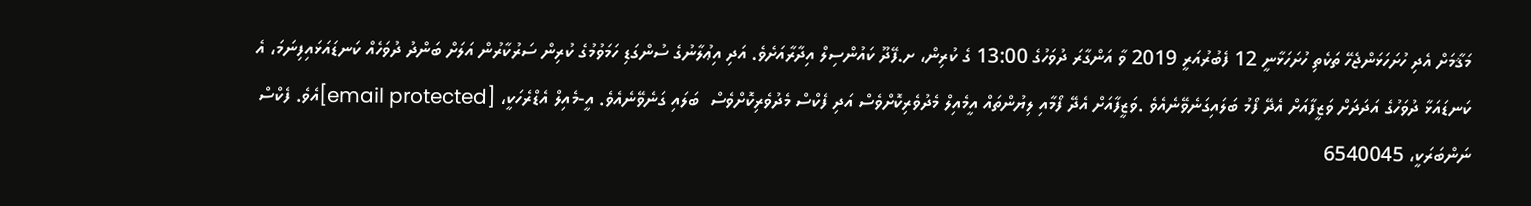މަޤާމަށް އެދި ހުށަހަޅަންޖެހޭ ތަކެތި ހުށަހަޅާނީ 12 ފެބުރުއަރީ 2019 ވާ އަންގާރަ ދުވަހުގެ 13:00 ގެ ކުރިން، ށ.ފޭދޫ ކައުންސިލް އިދާރާއަށެވެ. އަދި އިޢުލާނުގެ ސުންގަޑި ހަމަވުމުގެ ކުރިން ސަރުކާރުން އަލަށް ބަންދު ދުވަހެއް ކަނޑައަޅައިފިނަމަ، އެ ކަނޑައަޅާ ދުވަހުގެ އަދަދަށް ވަޒީފާއަށް އެދޭ ފޯމު ބަލައިގަނެވޭނެއެވެ .ވަޒީފާއަށް އެދޭ ފޯމާއި ލިޔުންތައް އީމެއިލް މެދުވެރިކޮށްވެސް އަދި ފެކްސް މެދުވެރިކޮށްވެސް  ބަލައި ގަނެވޭނެއެވެ. އީ-މެއިލް އެޑްރެހަކީ، [email protected]އެވެ. ފެކްސް ނަންބަރަކީ، 6540045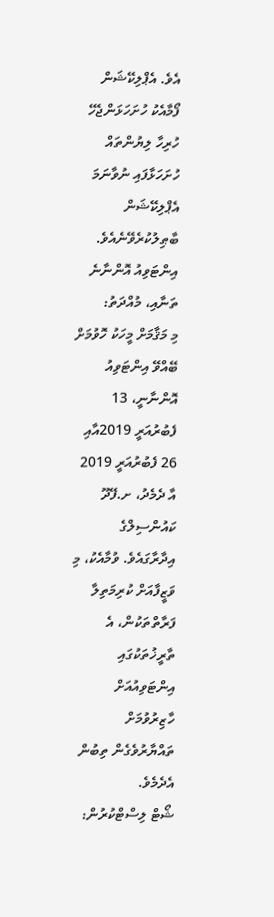އެވެ. އެޕްލިކޭޝަން ފޯމާއެކު ހުށަހަޅަންޖެހޭ ހުރިހާ ލިޔުންތައް ހުށަހަޅާފައި ނުވާނަމަ އެޕްލިކޭޝަން ބާޠިލުކުރެވޭނެއެވެ.
އިންޓަވިއު އޮންނާނެ ތަނާއި، މުއްދަތު:
މި މަޤާމަށް މީހަކު ހޮވުމަށް ބޭއްވޭ އިންޓަވިއު އޮންނާނީ، 13 ފެބުރުއަރީ 2019އާއި 26 ފެބުރުއަރީ 2019   އާ ދެމެދު، ށ.ފޭދޫ ކައުންސިލްގެ އިދާރާގައެވެ. ވުމާއެކު، މި ވަޒީފާއަށް ކުރިމަތިލާ ފަރާތްތަކުން، އެ ތާރީޚުތަކުގައި އިންޓަވިއުއަށް ހާޒިރުވުމަށް ތައްޔާރުވެގެން ތިބުން އެދެމެވެ.
ޝޯޓް ލިސްޓްކުރުން: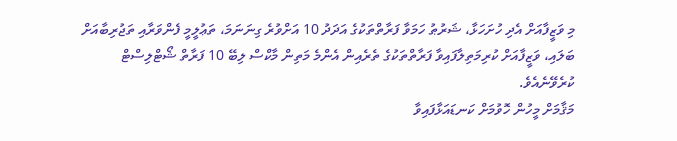މި ވަޒީފާއަށް އެދި ހުށަހަޅާ، ޝަރުޠު ހަމަވާ ފަރާތްތަކުގެ އަދަދު 10 އަށްވުރެ ގިނަނަމަ، ތަޢުލީމީ ފެންވަރާއި ތަޖުރިބާއަށް ބަލައި، ވަޒީފާއަށް ކުރިމަތިލާފައިވާ ފަރާތްތަކުގެ ތެރެއިން އެންމެ މަތިން މާކްސް ލިބޭ 10 ފަރާތް ޝޯޓްލިސްޓް ކުރެވޭނެއެވެ.
މަޤާމަށް މީހުން ހޮވުމަށް ކަނޑައަޅާފައިވާ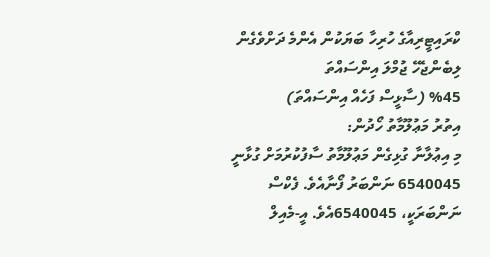ކްރައިޓީރިއާގެ ހުރިހާ ބަޔަކުން އެންމެ ދަށްވެގެން ލިބެންޖެހޭ ޖުމްލަ އިންސައްތަ
%45 (ސާޅީސް ފަހެއް އިންސައްތަ)
އިތުރު މަޢުލޫމާތު ހޯދުން:
މި އިޢުލާނާ ގުޅިގެން މަޢުލޫމާތު ސާފުކުރުމަށް ގުޅާނީ 6540045 ނަންބަރު ފޯނާއެވެ. ފެކްސް ނަންބަރަކީ، 6540045އެވެ. އީ-މެއިލް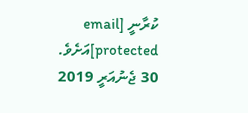ކުރާނީ [email protected]އަށެވެ.
30 ޖެނުއަރީ 2019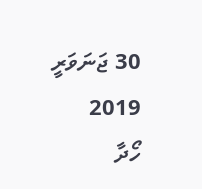30 ޖަނަވަރީ 2019
ހޯދާ